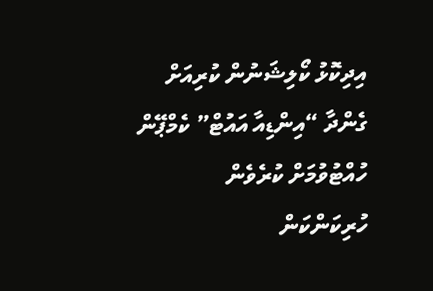އިދިކޮޅު ކޯލިޝަނުން ކުރިއަށް ގެންދާ “އިންޑިއާ އައުޓް” ކެމްޕޭން ހުއްޓުވުމަށް ކުރެވެން ހުރިކަންކަން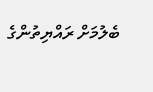ބެލުމަށް ރައްޔިތުންގެ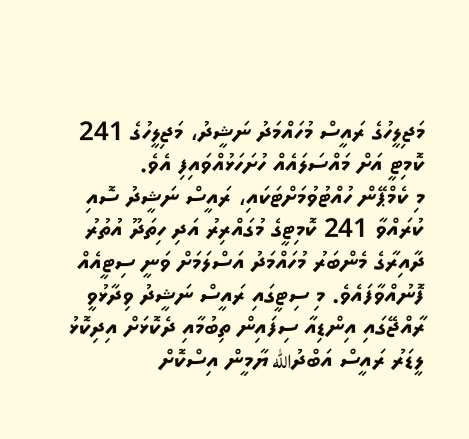މަޖިލީހުގެ ރައީސް މުހައްމަދު ނަޝީދު، މަޖިލީހުގެ 241 ކޮމިޓީ އަށް މައްސަލައެއް ހުށަހަޅުއްވައިފި އެވެ.
މި ކެމްޕޭން ހުއްޓުވުމަށްޓަކައި، ރައީސް ނަޝީދު ސޮއި ކުރައްވާ 241 ކޮމިޓީގެ މުގައްރިރު އަދި ހިތަދޫ އުތުރު ދާއިރާގެ މެންބަރު މުހައްމަދު އަސްލަމަށް ވަނީ ސިޓީއެއް ފޮނުއްވާފައެވެ. މި ސިޓީގައި ރައީސް ނަޝީދު ވިދާޅުވީ ރާއްޖޭގައި އިންޑިއާ ސިފައިން ތިބުމާއި ދެކޮޅަށް އިދިކޮޅު ލީޑަރު ރައީސް އަބްދުالله ޔާމީން އިސްކޮށް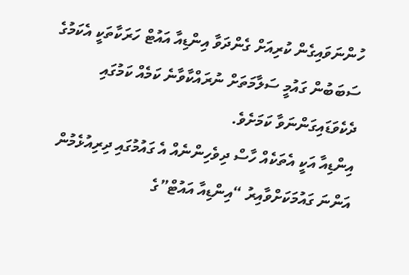ހުންނަވައިގެން ކުރިއަށް ގެންދަވާ އިންޑިއާ އައުޓް ހަރަކާތަކީ އެކަމުގެ ސަބަބުން ގައުމީ ސަލާމަތަށް ނުރައްކާވާނެ ކަމެއް ކަމުގައި ދެކެވަޑައިގަންނަވާ ކަމަށެވެ.
އިންޑިއާ އަކީ އެތަކެއް ހާސް ދިވެހިންނެއް އެ ގައުމުގައި ދިރިއުޅެމުން އަންނަ ގައުމަކަށްވާއިރު “އިންޑިއާ އައުޓް”ގެ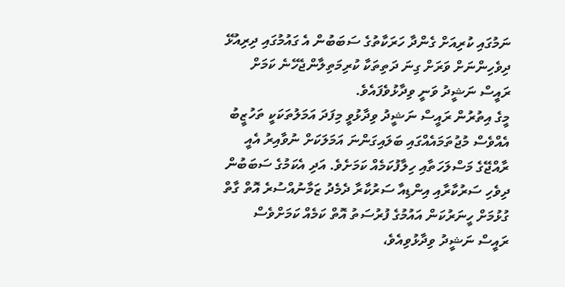ނަމުގައި ކުރިއަށް ގެންދާ ހަރަކާތުގެ ސަބަބުން އެ ގައުމުގައި ދިރިއުޅޭ ދިވެހިންނަށް ވަރަށް ގިނަ ދަތިތަކާ ކުރިމަތިލާންޖެހޭނެ ކަމަށް ރައީސް ނަޝީދު ވަނީ ވިދާޅުވެފައެވެ.
މީގެ އިތުރުން ރައީސް ނަޝީދު ވިދާޅުވީ މިފަދަ އަމަލުތަކަކީ ތަހުޒީބު އެއްވެސް މުޖުތަމައެއްގައި ބަލައިގަންނަ އަމަލަކަށް ނުވާއިރު އެއީ ރާއްޖޭގެ މަސްލަހަތާއި ހިލާފުކަމެއް ކަމަށެވެ. އަދި އެކަމުގެ ސަބަބުން ދިވެހި ސަރުކާރާއި އިންޑިއާ ސަރުކާރާ ދެމެދު ޒަމާނުއްސުރެ އޮތް ގާތް ގުޅުމަށް ހީނަރުކަން އައުމުގެ ފުރުސަތު އޮތް ކަމެއް ކަމަށްވެސް ރައީސް ނަޝީދު ވިދާޅުވިއެވެ،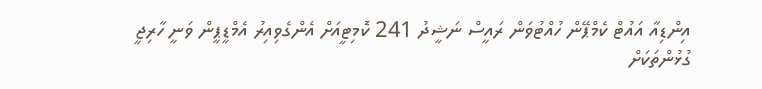އިންޑިއާ އައުޓް ކެމްޕޭން ހުއްޓުވަން ރައީސް ނަޝީދު 241 ކޮމިޓީއަށް އެންގެވިއިރު އެމްޑީޕީން ވަނީ ހާރިޖީ ގުޅުންތަކަށް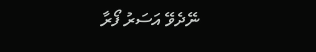ނޭދެވޭ އަސަރު ފޯރާ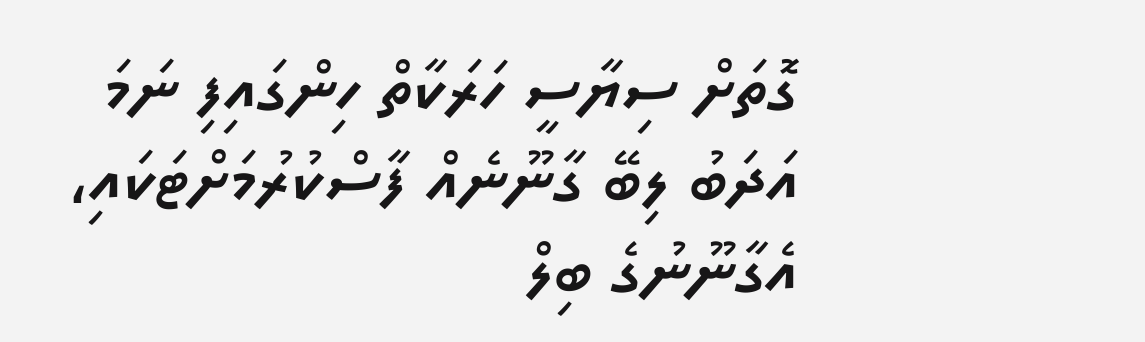ގޮތަށް ސިޔާސީ ހަރަކާތް ހިންގައިފި ނަމަ އަދަބު ލިބޭ ގާނޫނެއް ފާސްކުރުމަށްޓަކައި، އެގާނޫނުގެ ބިލް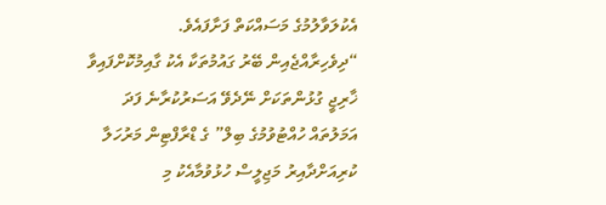އެކުލަވާލުމުގެ މަސައްކަތް ފަށާފައެވެ. “ދިވެހިރާއްޖެއިން ބޭރު ގައުމުތަކާ އެކު ގާއިމުކޮށްފައިވާ ޚާރިޖީ ގުޅުންތަކަށް ނޭދެވޭ އަސަރުކުރާނެ ފަދަ އަމަލުތައް ހުއްޓުވުމުގެ ބިލް” ގެ ޑްރާފްޓިން މަރުހަލާ ކުރިއަށްދާއިރު މަޖިލީސް ހުޅުވުމާއެކު މި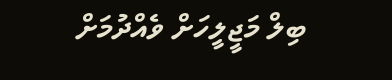ބިލް މަޖީލީހަށް ވެއްދުމަށް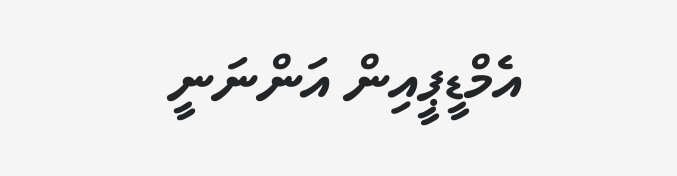އެމްޑީޕީއިން އަންނަނީ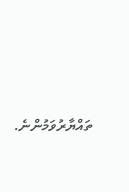ތައްޔާރުވަމުންނެ.